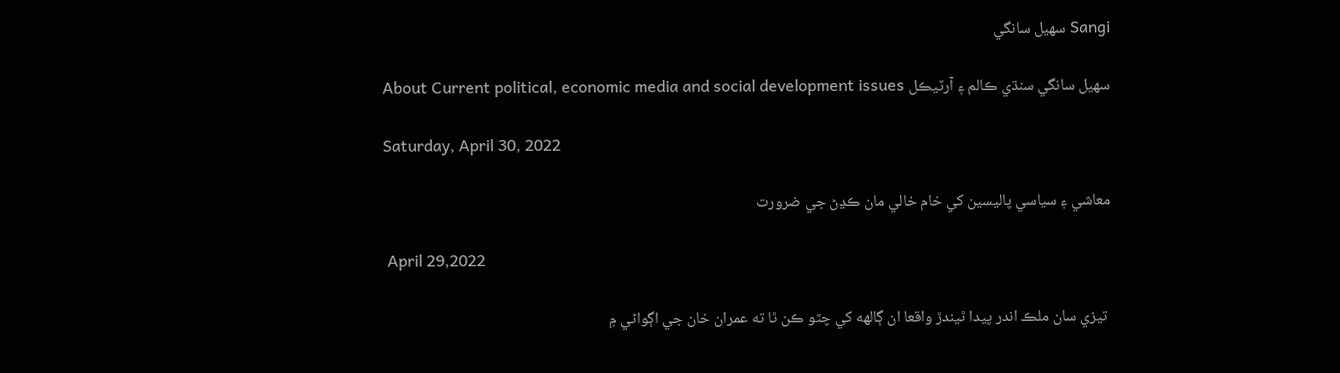Sangi سهيل سانگي

سهيل سانگي سنڌي ڪالم ۽ آرٽيڪل About Current political, economic media and social development issues

Saturday, April 30, 2022

معاشي ۽ سياسي پاليسين کي خام خالي مان ڪڍڻ جي ضرورت

 April 29,2022

 تيزي سان ملڪ اندر پيدا ٿيندڙ واقعا ان ڳالهه کي چٽو ڪن ٿا ته عمران خان جي اڳواڻي ۾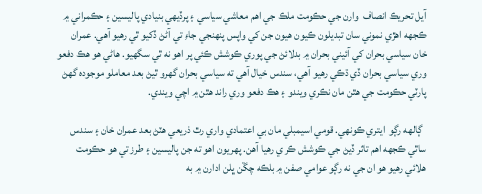آيل تحريڪ انصاف  وارن جي حڪومت ملڪ جي اهم معاشي سياسي ۽ پرڏيهي بنيادي پاليسين ۽ حڪمراني ۾ ڪجهه اهڙي نموني سان تبديلون ڪيون هيون جن کي واپس پنهنجي جاءِ تي آڻڻ ڏکيو ٿي رهيو آهي. عمران خان سياسي بحران کي آئيني بحران ۾ بدلائڻ جي پوري ڪوشش ڪئي پر اهو نه ٿي سگهيو. هاڻي هو هڪ دفعو وري سياسي بحران ڏي ڌڪي رهيو آهي، سندس خيال آهي ته سياسي بحران گهرو ٿيڻ بعد معاملو موجوده گهڻ پارٽي حڪومت جي هٿن مان نڪري ويندو ۽ هڪ دفعو وري راند هٿن ۾ اچي ويندي.

  ڳالهه رڳو  ايتري ڪونهي. قومي اسيمبلي مان بي اعتمادي واري رٿ ذريعي هٽڻ بعد عمران خان ۽ سندس ساٿي ڪجهه اهم تاثر ڏيڻ جي ڪوشش ڪر ي رهيا آهن. پهريون اهو ته جن پاليسين ۽ طرز تي هو حڪومت هلائي رهيو هو ان جي نه رڳو عوامي صفن ۾ بلڪه چڱن ڀلن ادارن ۾ به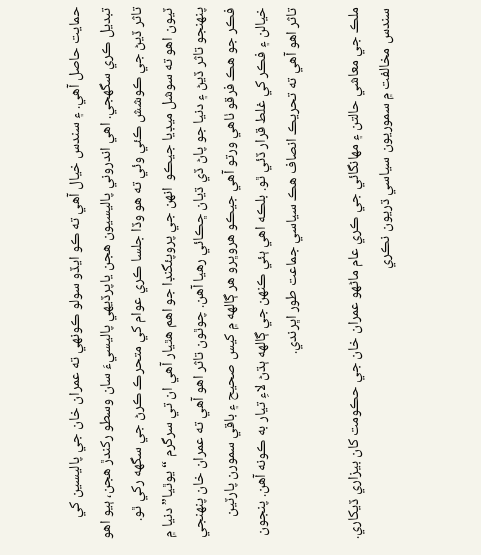حمايت حاصل آهي. ۽ سندس خيال آهي ته ڪو ايڏو سولو ڪونهي ته عمران خان جي پاليسين کي تبديل ڪري سگهجي. اهي اندروني پاليسيون هجن ياپرڏيهي پاليسيءَ سان وسطو رکندڙ هجن، ٻيو اهو تاثر ڏيڻ جي ڪوشش ڪئي وئي ته هو وڏا جلسا ڪري عوام کي متحرڪ ڪرڻ جي سگهه رکي ٿو. ٽيون اهو ته سوشل ميڊيا جيڪو  انهن جي پروپئگنڊا جو اهم هٿيار آهي ان تي سرگرم “ يوٿيا” دنيا ۾ پنهنجو تاثر ڏيڻ ۽ دنيا جو پاڻ ڏي ڌيان ڇڪائي رهيا آهن. چوٿون تاثر اهو آهي ته عمران خان پنهنجي فڪر جو هڪ فرقو ٺاهي ورتو آهي جيڪو هروڀرو هر ڳالهه ۾ کيس صحيح ۽ باقي سمورن پارٽين خيالن ۽ فڪر کي غلط قرار ڏئي ٿو. بلڪه اهي ٻئي ڪنهن جي ڳالهه ٻڌڻ لاءِ تيار به ڪونه آهن. پنجون تاثر اهو آهي ته تحريڪ انصاف هڪ سياسي جماعت طور اڀرندي.

ملڪ جي معاشي حالتن ۽ مهانگائي جي ڪري عام ماڻهو عمران خان جي حڪومت کان بيزاري ڏيکاري. سندس مخالفت ۾ سموريون سياسي ڌريون نڪري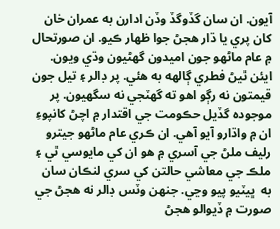آيون. ان سان گڏوگڏ وڏن ادارن به عمران خان کان پري يا ڌار هجڻ جوا ظهار ڪيو. ان صورتحال ۾ عام ماڻهو جون اميدون گهڻيون وڌي ويون. ايئن ٿيڻ فطري ڳالهه به هئي. پر ڊالر ۽ تيل جون قيمتون نه رڳو اهو ته گهٽجي نه سگهيون. پر موجوده گڏيل حڪومت جي اقتدار ۾ اچڻ کانپوءِ ان ۾ واڌارو آيو آهي. ان ڪري عام ماڻهو جيترو  رليف ملڻ جي آسري ۾ هو ان کي مايوسي ٿي ۽ ملڪ جي معاشي حالتن کي سري لنڪان سان به  ڀيٽيو پيو وڃي. جنهن وٽس ڊالر نه هجڻ جي صورت ۾ ڏيوالو هجڻ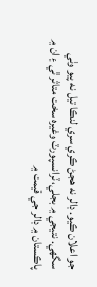جو اعلان ڪيو. ڊالر نه هجڻ ڪري سري لنڪا تيل نه پيو وٺي سگهي. نتيجي ۾ بجلي، ٽرانسپورٽ وغيره سخت متاثر ٿي ۽ ان ۾ پاڪستان ۾ ڊالر جي قيمت ۾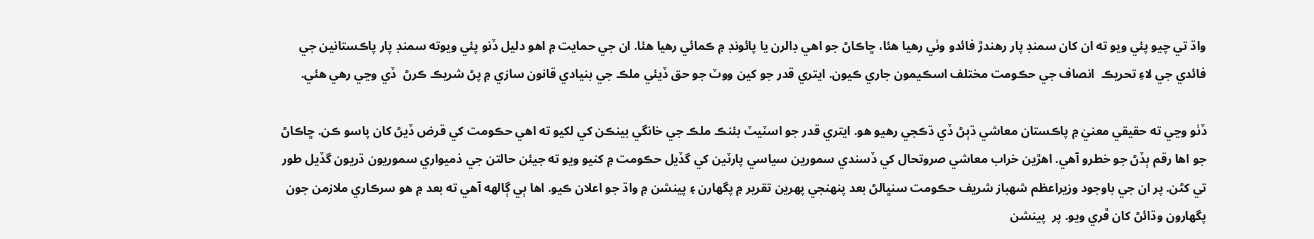واڌ تي چيو پئي ويو ته ان کان سمنڊ پار رهندڙ فائدو وٺي رهيا هئا، ڇاڪاڻ جو اهي ڊالرن يا پائونڊ ۾ ڪمائي رهيا هئا. ان جي حمايت ۾ اهو دليل ڏنو پئي ويوته سمنڊ پار پاڪستانين جي فائدي جي لاءِ تحريڪ  انصاف جي حڪومت مختلف اسڪيمون جاري ڪيون. ايتري قدر جو کين ووٽ جو حق ڏيئي ملڪ جي بنيادي قانون سازي ۾ پڻ شريڪ ڪرڻ  ڏي وڃي رهي هئي.

ڏٺو وڃي ته حقيقي معنيٰ ۾ پاڪستان معاشي ڌٻڻ ڏي ڌڪجي رهيو هو. ايتري قدر جو اسٽيٽ بئنڪ ملڪ جي خانگي بينڪن کي لکيو ته اهي حڪومت کي قرض ڏيڻ کان پاسو ڪن. ڇاڪاڻ جو اها رقم ٻڏڻ جو خطرو آهي. اهڙين خراب معاشي صروتحال کي ڏسندي سمورين سياسي پارٽين کي گڏيل حڪومت ۾ کنيو ويو ته جيئن حالتن جي ذميواري سموريون ڌريون گڏيل طور تي کڻن. پر ان جي باوجود وزيراعظم شهباز شريف حڪومت سنڀالڻ بعد پنهنجي پهرين تقرير ۾ پگهارن ۽ پينشن ۾ واڌ جو اعلان ڪيو. اها ٻي ڳالهه آهي ته بعد ۾ هو سرڪاري ملازمن جون پگهارون وڌائڻ کان ڦري ويو. پر  پينشن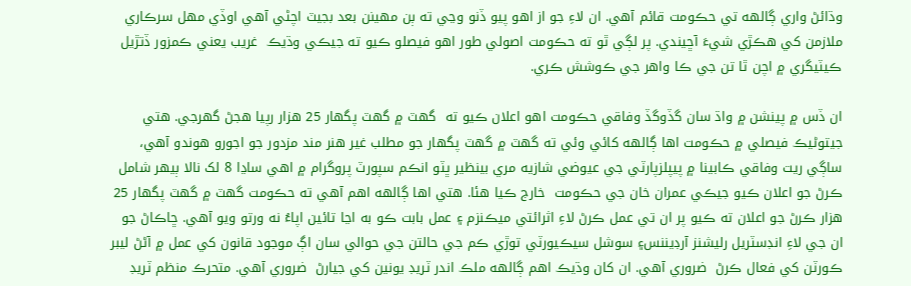وڌائڻ واري ڳالهه تي حڪومت قائم آهي. ان لاءِ جو از اهو پيو ڏنو وڃي ته ٻن مهينن بعد بجيٽ اچڻي آهي اوڏي مهل سرڪاري ملازمن کي هڪڙي شيءَ آڇيندي. پر لڳي ٿو ته حڪومت اصولي طور اهو فيصلو ڪيو ته جيڪي وڌيڪ  غريب يعني ڪمزور ڏتڙيل ڪيٽيگري ۾ اچن ٿا تن جي ڪا واهر جي ڪوشش ڪري.

ان ڏس ۾ پينشن ۾ واڌ سان گڏوگڏ وفاقي حڪومت اهو اعلان ڪيو ته  گهٽ ۾ گهٽ پگهار 25 هزار رپيا هجڻ گهرجي. هتي جيتوڻيڪ فيصلي ۾ حڪومت اها ڳالهه کائي وئي ته گهٽ ۾ گهٽ پگهار جو مطلب غير هنر مند مزدور جو اجورو هوندو آهي، ساڳي ريت وفاقي ڪابينا ۾ پيپلزپارٽي جي عيوضي شازيه مري بينظير ڀٽو انڪم سپورٽ پروگرام ۾ اهي ساڍا 8 لک نالا ٻيهر شامل ڪرڻ جو اعلان ڪيو جيڪي عمران خان جي حڪومت  خارج ڪيا هئا. هتي اها ڳالهه اهم آهي ته حڪومت گهٽ ۾ گهٽ پگهار 25 هزار ڪرڻ جو اعلان ته ڪيو پر ان تي عمل ڪرڻ لاءِ اثرائتي ميڪنزم ۽ عمل بابت ڪو به اڃا تائين اپاءُ نه ورتو ويو آهي. ڇاڪاڻ جو ان جي لاءِ انڊسٽريل رليشنز آرڊيننس۽ سوشل سيڪيورٽي توڙي ڪم جي حالتن جي حوالي سان اڳ موجود قانون کي عمل ۾ آڻڻ ليبر ڪورٽن کي فعال ڪرڻ  ضروري آهي. ان کان وڌيڪ اهم ڳالهه ملڪ اندر ٽريڊ يونين کي جيارڻ  ضروري آهي. متحرڪ منظم ٽريڊ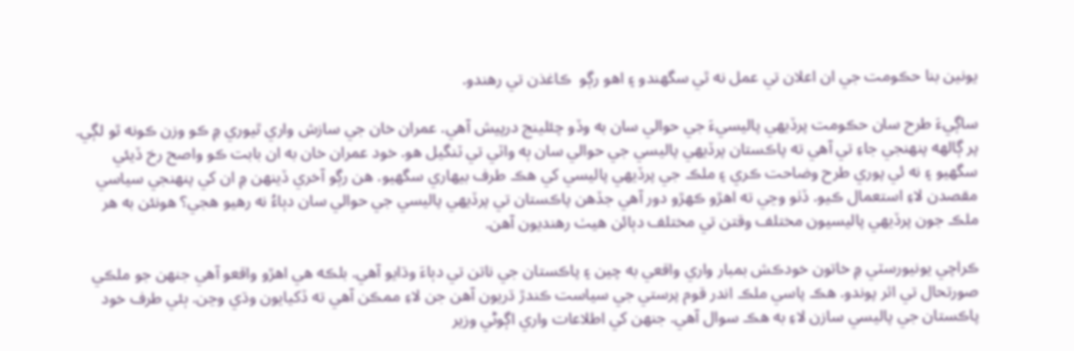يونين بنا حڪومت جي ان اعلان تي عمل نه ٿي سگهندو ۽ اهو رڳو  ڪاغذن تي رهندو.

ساڳيءَ طرح سان حڪومت پرڏيهي پاليسيءَ جي حوالي سان به وڏو چئلينج درپيش آهي. عمران خان جي سازش واري ٿيوري ۾ ڪو وزن ڪونه ٿو لڳي. پر ڳالهه پنهنجي جاءِ تي آهي ته پاڪستان پرڏيهي پاليسي جي حوالي سان ٻه واٽي تي ٽنگيل هو. خود عمران خان به ان بابت ڪو واصح رخ ڏيئي سگهيو ۽ نه ئي پوري طرح وضاحت ڪري ۽ ملڪ جي پرڏيهي پاليسي کي هڪ طرف بيهاري سگهيو. هن رڳو آخري ڏينهن ۾ ان کي پنهنجي سياسي مقصدن لاءِ استعمال ڪيو. ڏٺو وڃي ته اهڙو ڪهڙو دور آهي جڏهن پاڪستان تي پرڏيهي پاليسي جي حوالي سان دٻاءُ نه رهيو هجي؟ هونئن به هر ملڪ جون پرڏيهي پاليسيون مختلف وقتن تي مختلف دٻائن هيٺ رهنديون آهن.

ڪراچي يونيورسٽي ۾ خاتون خودڪش بمبار واري واقعي به چين ۽ پاڪستان جي ناتن تي دٻاءَ وڌايو آهي. بلڪه هي اهڙو واقعو آهي جنهن جو ملڪي صورتحال تي اثر پوندو. هڪ پاسي ملڪ اندر قوم پرستي جي سياست ڪندڙ ڌريون آهن جن لاءِ ممڪن آهي ته ڏکيايون وڌي وڃن. ٻئي طرف خود پاڪستان جي پاليسي سازن لاءِ به هڪ سوال آهي. جنهن کي اطلاعات واري اڳوڻي وزير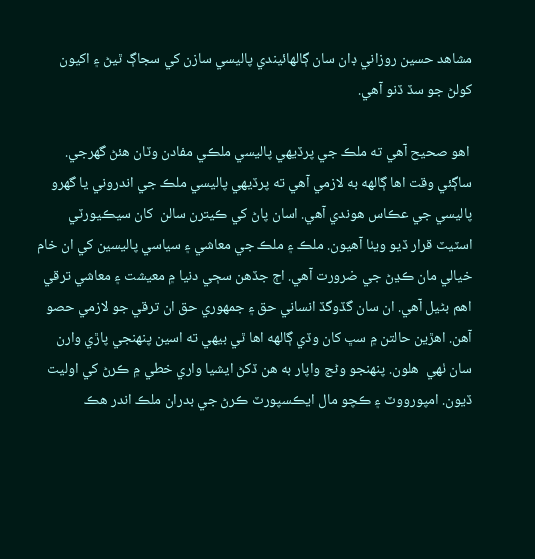مشاهد حسين روزاني ڊان سان ڳالهائيندي پاليسي سازن کي سجاڳ ٿيڻ ۽ اکيون کولڻ جو سڏ ڏنو آهي.

 اهو صحيح آهي ته ملڪ جي پرڏيهي پاليسي ملڪي مفادن وٽان هئڻ گهرجي. ساڳئي وقت اها ڳالهه به لازمي آهي ته پرڏيهي پاليسي ملڪ جي اندروني يا گهرو پاليسي جي عڪاس هوندي آهي. اسان پاڻ کي ڪيترن سالن  کان سيڪيورٽي اسٽيٽ قرار ڏيو ويٺا آهيون. ملڪ ۽ ملڪ جي معاشي ۽ سياسي پاليسين کي ان خام خيالي مان ڪڍڻ جي ضرورت آهي. اڄ جڏهن سڄي دنيا ۾ معيشت ۽ معاشي ترقي اهم بڻيل آهي. ان سان گڏوگڏ انساني حق ۽ جمهوري حق ان ترقي جو لازمي حصو آهن. اهڙين حالتن ۾ سڀ کان وڏي ڳالهه اها ٿي بيهي ته اسين پنهنجي پاڙي وارن سان ٺهي  هلون. پنهنجو وڻج واپار به هن ڏکڻ ايشيا واري خطي ۾ ڪرڻ کي اوليت ڏيون. امپورووٽ ۽ ڪچو مال ايڪسپورٽ ڪرڻ جي بدران ملڪ اندر هڪ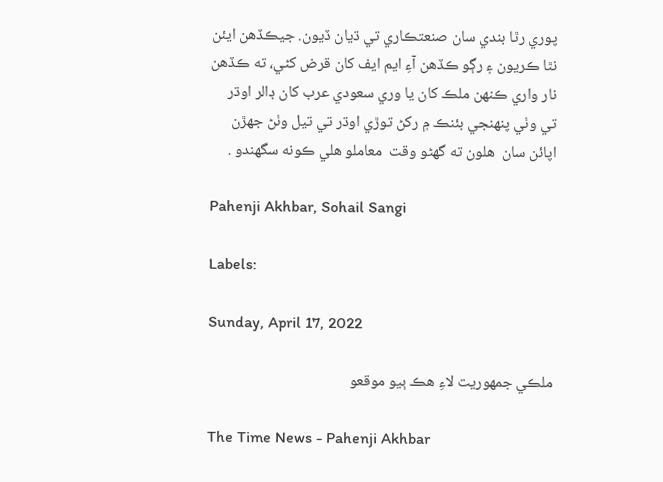پوري رٿا بندي سان صنعتڪاري تي ڌيان ڏيون. جيڪڏهن ايئن  نٿا ڪريون ۽ رڳو ڪڏهن آءِ ايم ايف کان قرض کڻي، ته ڪڏهن نار واري ڪنهن ملڪ کان يا وري سعودي عرب کان ڊالر اوڌر تي وٺي پنهنجي بئنڪ ۾ رکڻ توڙي اوڌر تي تيل وٺڻ جهڙن اپائن سان  هلون ته گهڻو وقت  معاملو هلي ڪونه سگهندو .

Pahenji Akhbar, Sohail Sangi

Labels:

Sunday, April 17, 2022

ملڪي جمهوريت لاءِ هڪ ٻيو موقعو

The Time News - Pahenji Akhbar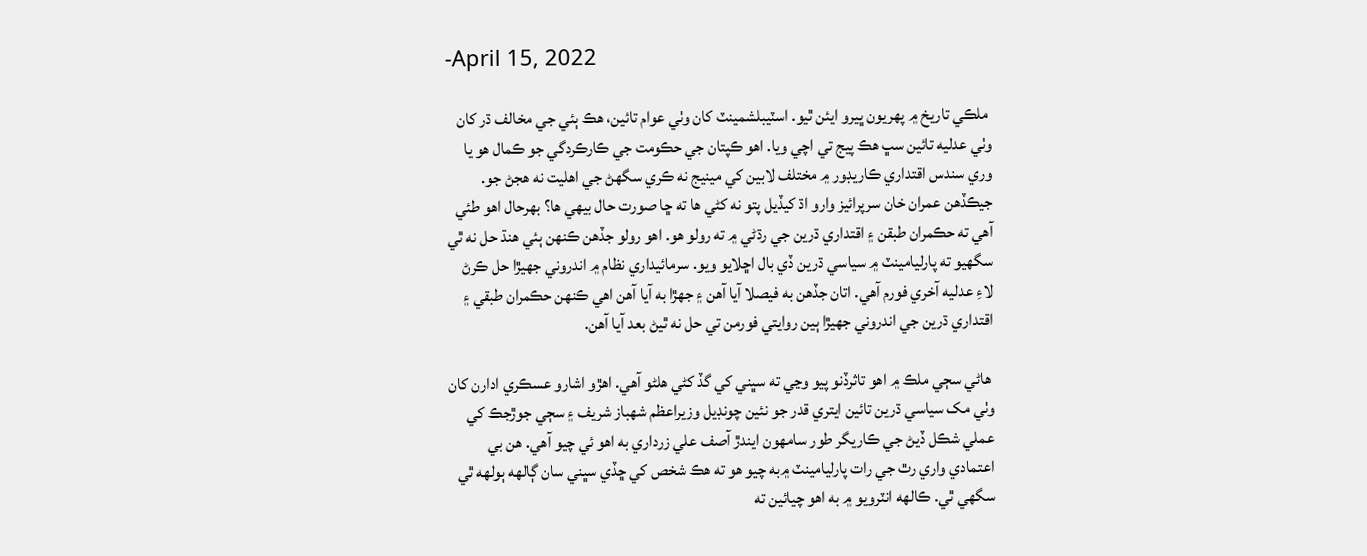-April 15, 2022

 ملڪي تاريخ ۾ پهريون ڀيرو ايئن ٿيو. اسٽيبلشمينٽ کان وٺي عوام تائين، هڪ ٻئي جي مخالف ڌر کان وٺي عدليه تائين سڀ هڪ پيج تي اچي ويا. اهو ڪپتان جي حڪومت جي ڪارڪردگي جو ڪمال هو يا وري سندس اقتداري ڪاريڊور ۾ مختلف لابين کي مينيج نه ڪري سگهڻ جي اهليت نه هجڻ جو. جيڪڏهن عمران خان سرپرائيز وارو اڌ کيڏيل پتو نه کڻي ها ته ڇا صورت حال بيهي ها؟ بهرحال اهو طئي آهي ته حڪمران طبقن ۽ اقتداري ڌرين جي رڌڻي ۾ ته رولو هو. اهو رولو جڏهن ڪنهن ٻئي هنڌ حل نه ٿي سگهيو ته پارليامينٽ ۾ سياسي ڌرين ڏي بال اڇلايو ويو. سرمائيداري نظام ۾ اندروني جهيڙا حل ڪرڻ لاءِ عدليه آخري فورم آهي. اتان جڏهن به فيصلا آيا آهن ۽ جهڙا به آيا آهن اهي ڪنهن حڪمران طبقي ۽ اقتداري ڌرين جي اندروني جهيڙا ٻين روايتي فورمن تي حل نه ٿيڻ بعد آيا آهن.

 هاڻي سڄي ملڪ ۾ اهو تاثرڏنو پيو وڃي ته سڀني کي گڏ کڻي هلڻو آهي. اهڙو اشارو عسڪري ادارن کان وٺي مک سياسي ڌرين تائين ايتري قدر جو نئين چونڊيل وزيراعظم شهباز شريف ۽ سڄي جوڙجڪ کي عملي شڪل ڏيڻ جي ڪاريگر طور سامهون ايندڙ آصف علي زرداري به اهو ئي چيو آهي. هن بي اعتمادي واري رٿ جي رات پارليامينٽ ۾به چيو هو ته هڪ شخص کي ڇڏي سڀني سان ڳالهه ٻولهه ٿي سگهي ٿي. ڪالهه انٽرويو ۾ به اهو چيائين ته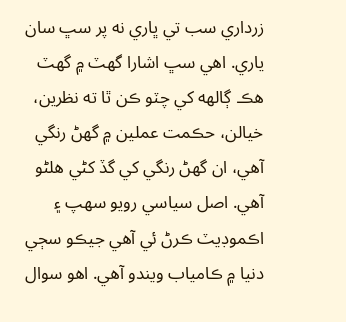زرداري سب تي ڀاري نه پر سڀ سان ياري. اهي سڀ اشارا گهٽ ۾ گهٽ هڪ ڳالهه کي چٽو ڪن ٿا ته نظرين، خيالن، حڪمت عملين ۾ گهڻ رنگي آهي، ان گهڻ رنگي کي گڏ کڻي هلڻو آهي. اصل سياسي رويو سهپ ۽ اڪموڊيٽ ڪرڻ ئي آهي جيڪو سڄي دنيا ۾ ڪامياب ويندو آهي. اهو سوال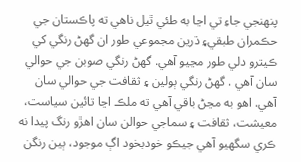پنهنجي جاءِ تي اڃا به طئي ٿيل ناهي ته پاڪستان جي حڪمران طبقي۽ ڌرين مجموعي طور ان گهڻ رنگي کي ڪيترو دلي طور مڃيو آهي. گهڻ رنگي صوبن جي حوالي سان آهي . گهڻ رنگي ٻولين ۽ ثقافت جي حوالي سان آهي. اهو به مڃڻ باقي آهي ته ملڪ اڃا تائين سياست، معيشت، ثقافت ۽ سماجي حوالن سان اهڙو رنگ پيدا نه ڪري سگهيو آهي جيڪو خودبخود اڳ موجود، ٻين رنگن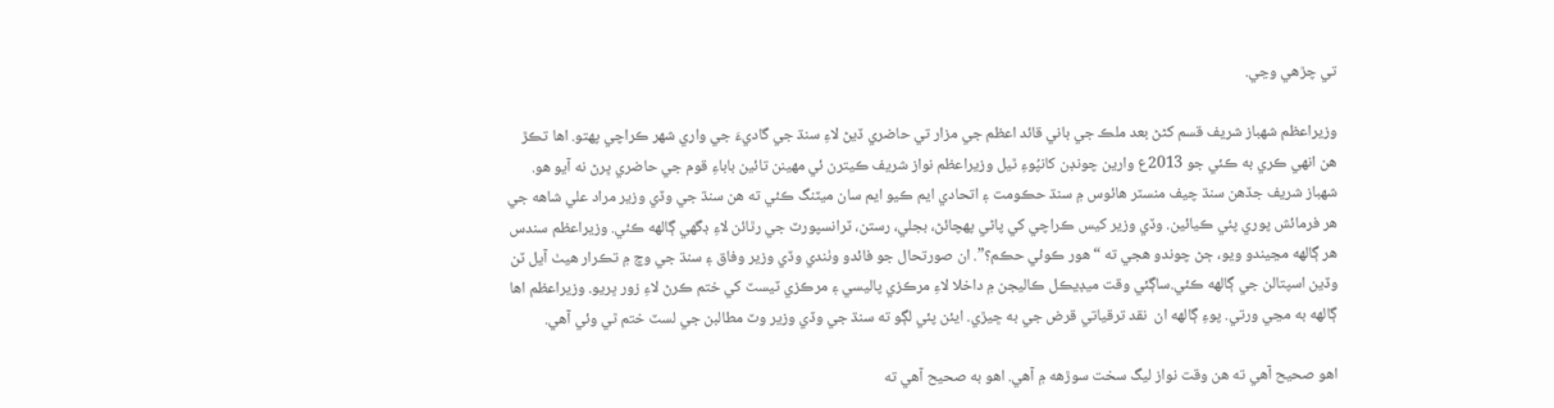تي چڙهي وڃي.

وزيراعظم شهباز شريف قسم کڻڻ بعد ملڪ جي باني قائد اعظم جي مزار تي حاضري ڏيڻ لاءِ سنڌ جي گاديءَ جي واري شهر ڪراچي پهتو. اها تڪڙ هن انهي ڪري به ڪئي جو 2013ع وارين چونڊن کانپُوءِ ٿيل وزيراعظم نواز شريف ڪيترن ئي مهينن تائين باباءِ قوم جي حاضري ڀرڻ نه آيو هو. شهباز شريف جڏهن سنڌ چيف منسٽر هائوس ۾ سنڌ حڪومت ۽ اتحادي ايم ڪيو ايم سان ميٽنگ ڪئي ته هن سنڌ جي وڏي وزير مراد علي شاهه جي هر فرمائش پوري پئي ڪيائين. وڏي وزير کيس ڪراچي کي پاڻي پهچائڻ، بجلي، رستن، ٽرانسپورٽ جي رٿائن لاءِ ڊگهي ڳالهه ڪئي. وزيراعظم سندس هر ڳالهه مڃيندو ويو، ڄڻ چوندو هجي ته “ هور ڪوئي حڪم؟”. ان صورتحال جو فائدو وٺندي وڏي وزير وفاق ۽ سنڌ جي وچ ۾ تڪرار هيٺ آيل ٽن وڏين اسپتالن جي ڳالهه ڪئي.ساڳئي وقت ميڊيڪل ڪاليجن ۾ داخلا لاءِ مرڪزي پاليسي ۽ مرڪزي ٽيسٽ کي ختم ڪرڻ لاءِ زور ڀريو. وزيراعظم اها ڳالهه به مڃي ورتي. پوءِ ڳالهه ان  نقد ترقياتي قرض جي به ڇيڙي. ايئن پئي لڳو ته سنڌ جي وڏي وزير وٽ مطالبن جي لسٽ ختم ٿي وئي آهي.

اهو صحيح آهي ته هن وقت نواز ليگ سخت سوڙهه ۾ آهي. اهو به صحيح آهي ته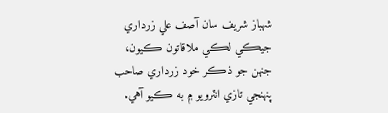شهباز شريف سان آصف علي زرداري جيڪي لڪي ملاقاتون ڪيون، جنهن جو ذڪر خود زرداري صاحب پنهنجي تازي انٽرويو ۾ به ڪيو آهي.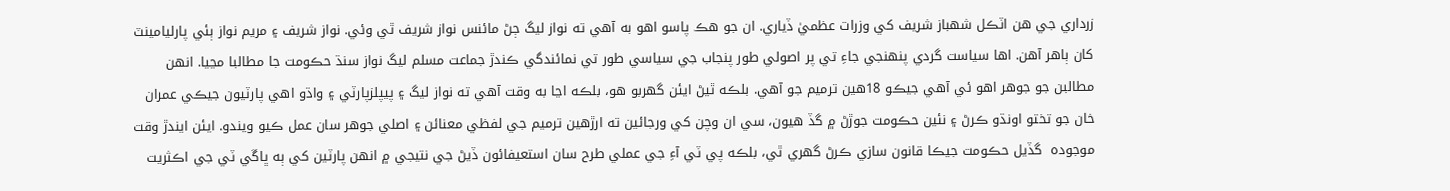زرداري جي هن اٽڪل شهباز شريف کي وزرات عظميٰ ڏياري. ان جو هڪ پاسو اهو به آهي ته نواز ليگ ڄڻ مائنس نواز شريف ٿي وئي. نواز شريف ۽ مريم نواز ٻئي پارليامينٽ کان ٻاهر آهن. اها سياست گردي پنهنجي جاءِ تي پر اصولي طور پنجاب جي سياسي طور تي نمائندگي ڪندڙ جماعت مسلم ليگ نواز سنڌ حڪومت جا مطالبا مڃيا. انهن مطالبن جو جوهر اهو ئي آهي جيڪو 18هين ترميم جو آهي. بلڪه ٿيڻ ايئن گهربو هو، بلڪه اڃا به وقت آهي ته نواز ليگ ۽ پيپلزپارٽي ۽ واڌو اهي پارٽيون جيڪي عمران خان جو تختو اونڌو ڪرڻ ۽ نئين حڪومت جوڙڻ ۾ گڏ هيون، سي ان وچن کي ورجائين ته ارڙهين ترميم جي لفظي معنائن ۽ اصلي جوهر سان عمل ڪيو ويندو. ايئن ايندڙ وقت موجوده  گڏيل حڪومت جيڪا قانون سازي ڪرڻ گهري ٿي، بلڪه پي ٽي آءِ جي عملي طرح سان استعيفائون ڏيڻ جي نتيجي ۾ انهن پارٽين کي ٻه ڀاڱي ٽي جي اڪثريت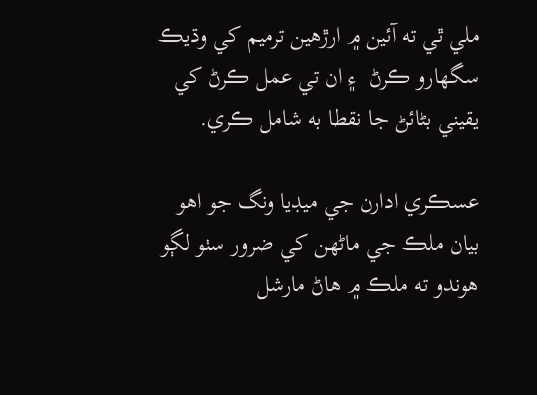ملي ٿي ته آئين ۾ ارڙهين ترميم کي وڌيڪ سگهارو ڪرڻ  ۽ ان تي عمل ڪرڻ کي يقيني بڻائڻ جا نقطا به شامل ڪري.

عسڪري ادارن جي ميڊيا ونگ جو اهو بيان ملڪ جي ماڻهن کي ضرور سٺو لڳو هوندو ته ملڪ ۾ هاڻ مارشل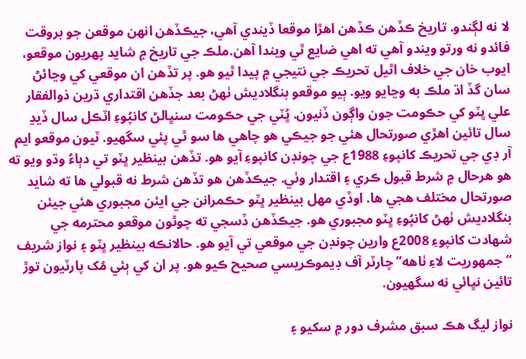لا نه لڳندو. تاريخ ڪڏهن ڪڏهن اهڙا موقعا ڏيندي آهي، جيڪڏهن انهن موقعن جو بروقت فائدو نه ورتو ويندو آهي ته اهي ضايع ٿي ويندا آهن.ملڪ جي تاريخ ۾ شايد پهريون موقعو، ايوب خان جي خلاف اٿيل تحريڪ جي نتيجي ۾ پيدا ٿيو هو. پر تڏهن ان موقعي کي وڃائڻ سان گڏ اڌ ملڪ به وڃايو ويو. ٻيو موقعو بنگلاديش ٺهڻ بعد جڏهن اقتداري ڌرين ذوالفقار علي ڀٽو کي حڪومت جون واڳون ڏنيون. ڀُٽي جي حڪومت سنڀالڻ کانپُوءِ اٽڪل سال ڏيڍ سال تائين اهڙي صورتحال هئي جو جيڪي هو چاهي ها سو ٿي پئي سگهيو. ٽيون موقعو ايم آر ڊي جي تحريڪ کانپوءِ 1988ع جي چونڊن کانپوءِ آيو هو. تڏهن بينظير ڀٽو تي دٻاءُ وڌو ويو ته هو هرحال ۾ شرط قبول ڪري ۽ اقتدار وٺي. جيڪڏهن هو تڏهن شرط نه قبولي ها ته شايد صورتحال مختلف هجي ها. اوڏي مهل بينظير ڀٽو حڪمرانن جي ايئن مجبوري هئي جيئن بنگلاديش ٺهڻ کانپُوءِ ڀٽو مجبوري هو. جيڪڏهن ڏسجي ته چوٿون موقعو محترمه جي شهادت کانپوءِ 2008ع وارين چونڊن جي موقعي تي آيو هو. حالانڪه بينظير ڀٽو ۽ نواز شريف “جمهوريت لاءِ ٺاهه” چارٽر آف ڊيموڪريسي صحيح ڪيو هو. پر ان کي ٻئي مُک پارٽيون توڙ تائين نڀائي نه سگهيون.

نواز ليگ هڪ سبق مشرف دور ۾ سکيو ۽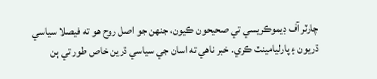چارٽر آف ڊيموڪريسي تي صحيحون ڪيون، جنهن جو اصل روح هو ته فيصلا سياسي ڌريون ۽ پارليامينٽ ڪري. خبر ناهي ته اسان جي سياسي ڌرين خاص طور تي ٻن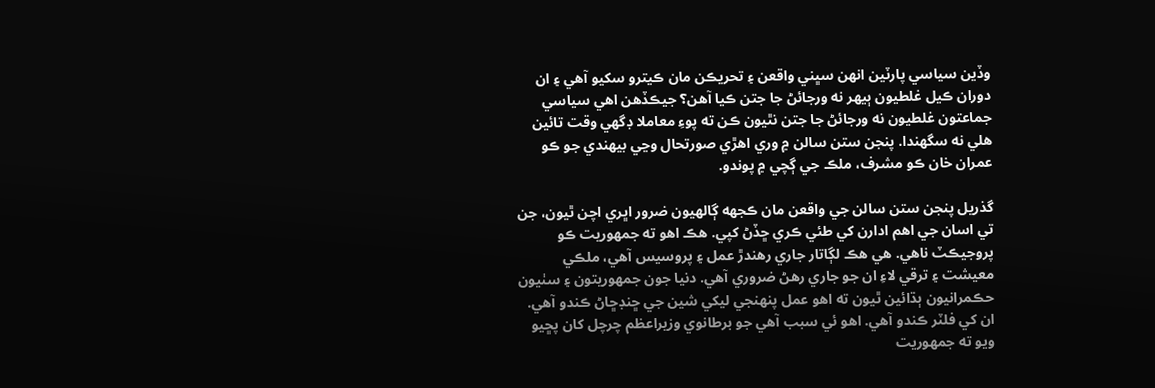وڏين سياسي پارٽين انهن سڀني واقعن ۽ تحريڪن مان ڪيترو سکيو آهي ۽ ان دوران ڪيل غلطيون ٻيهر نه ورجائڻ جا جتن ڪيا آهن؟ جيڪڏهن اهي سياسي جماعتون غلطيون نه ورجائڻ جا جتن نٿيون ڪن ته پوءِ معاملا ڊگهي وقت تائين هلي نه سگهندا. پنجن ستن سالن ۾ وري اهڙي صورتحال وڃي بيهندي جو ڪو عمران خان ڪو مشرف، ملڪ جي ڳچي ۾ پوندو.

گذريل پنجن ستن سالن جي واقعن مان ڪجهه ڳالهيون ضرور اڀري اچن ٿيون، جن تي اسان جي اهم ادارن کي طئي ڪري ڇڏڻ کپي. هڪ اهو ته جمهوريت ڪو پروجيڪٽ ناهي. هي هڪ لڳاتار جاري رهندڙ عمل ۽ پروسيس آهي، ملڪي معيشت ۽ ترقي لاءِ ان جو جاري رهڻ ضروري آهي. دنيا جون جمهوريتون ۽ سٺيون حڪمرانيون ٻڌائين ٿيون ته اهو عمل پنهنجي ليکي شين جي ڇنڊڇاڻ ڪندو آهي. ان کي فلٽر ڪندو آهي. اهو ئي سبب آهي جو برطانوي وزيراعظم چرچل کان پڇيو ويو ته جمهوريت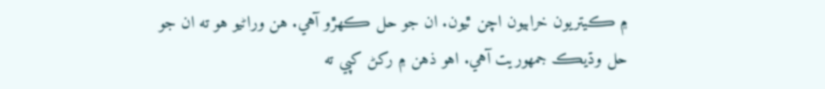۾ ڪيتريون خرابيون اچن ٿيون. ان جو حل ڪهڙو آهي. هن وراڻيو هو ته ان جو حل وڌيڪ جمهوريت آهي. اهو ذهن ۾ رکڻ کپي ته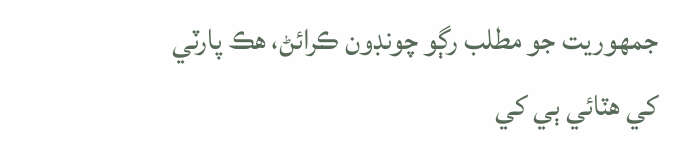جمهوريت جو مطلب رڳو چونڊون ڪرائڻ، هڪ پارٽي کي هٽائي ٻي کي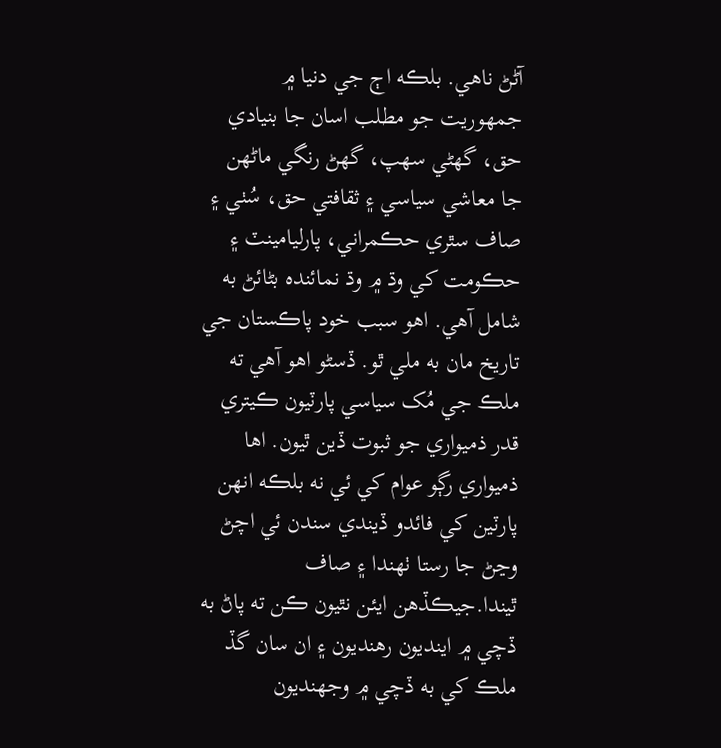آڻڻ ناهي. بلڪه اڄ جي دنيا ۾ جمهوريت جو مطلب اسان جا بنيادي حق، گهڻي سهپ، گھڻ رنگي ماڻهن جا معاشي سياسي ۽ ثقافتي حق، سُٺي ۽ صاف سٿري حڪمراني، پارليامينٽ ۽ حڪومت کي وڌ ۾ وڌ نمائنده بڻائڻ به شامل آهي. اهو سبب خود پاڪستان جي تاريخ مان به ملي ٿو. ڏسڻو اهو آهي ته ملڪ جي مُک سياسي پارٽيون ڪيتري قدر ذميواري جو ثبوت ڏين ٿيون. اها ذميواري رڳو عوام کي ئي نه بلڪه انهن پارٽين کي فائدو ڏيندي سندن ئي اچڻ وڃڻ جا رستا ٺهندا ۽ صاف ٿيندا.جيڪڏهن ايئن نٿيون ڪن ته پاڻ به ڏچي ۾ اينديون رهنديون ۽ ان سان گڏ ملڪ کي به ڏچي ۾ وجهنديون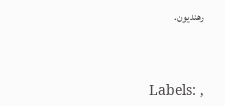رهنديون.



Labels: ,